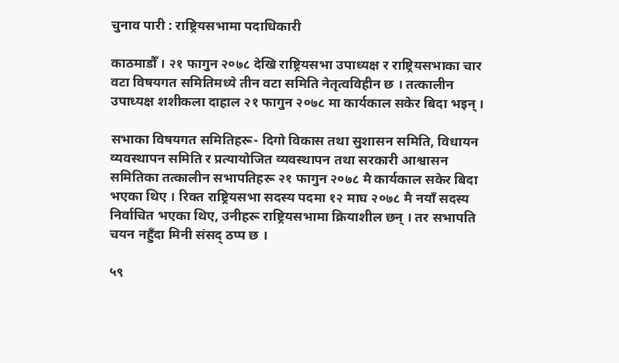चुनाव पारी : राष्ट्रियसभामा पदाधिकारी

काठमाडौँ । २१ फागुन २०७८ देखि राष्ट्रियसभा उपाध्यक्ष र राष्ट्रियसभाका चार वटा विषयगत समितिमध्ये तीन वटा समिति नेतृत्वविहीन छ । तत्कालीन उपाध्यक्ष शशीकला दाहाल २१ फागुन २०७८ मा कार्यकाल सकेर बिदा भइन् ।

सभाका विषयगत समितिहरू- दिगो विकास तथा सुशासन समिति, विधायन व्यवस्थापन समिति र प्रत्यायोजित व्यवस्थापन तथा सरकारी आश्वासन समितिका तत्कालीन सभापतिहरू २१ फागुन २०७८ मै कार्यकाल सकेर बिदा भएका थिए । रिक्त राष्ट्रियसभा सदस्य पदमा १२ माघ २०७८ मै नयाँ सदस्य निर्वाचित भएका थिए, उनीहरू राष्ट्रियसभामा क्रियाशील छन् । तर सभापति चयन नहुँदा मिनी संसद् ठप्प छ ।

५९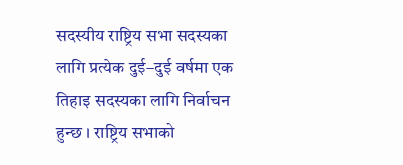सदस्यीय राष्ट्रिय सभा सदस्यका लागि प्रत्येक दुई–दुई वर्षमा एक तिहाइ सदस्यका लागि निर्वाचन हुन्छ । राष्ट्रिय सभाको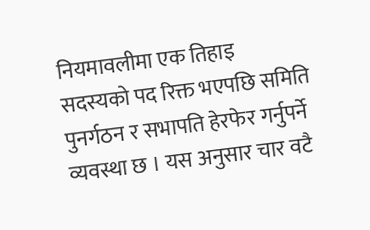नियमावलीमा एक तिहाइ सदस्यको पद रिक्त भएपछि समिति पुनर्गठन र सभापति हेरफेर गर्नुपर्ने व्यवस्था छ । यस अनुसार चार वटै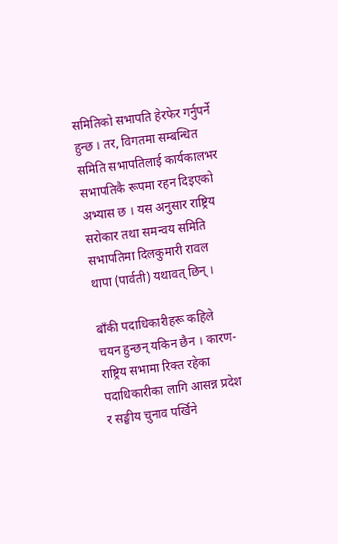समितिको सभापति हेरफेर गर्नुपर्ने हुन्छ । तर, विगतमा सम्बन्धित समिति सभापतिलाई कार्यकालभर सभापतिकै रूपमा रहन दिइएको अभ्यास छ । यस अनुसार राष्ट्रिय सरोकार तथा समन्वय समिति सभापतिमा दिलकुमारी रावल थापा (पार्वती) यथावत् छिन् ।

बाँकी पदाधिकारीहरू कहिले चयन हुन्छन् यकिन छैन । कारण- राष्ट्रिय सभामा रिक्त रहेका पदाधिकारीका लागि आसन्न प्रदेश र सङ्घीय चुनाव पर्खिने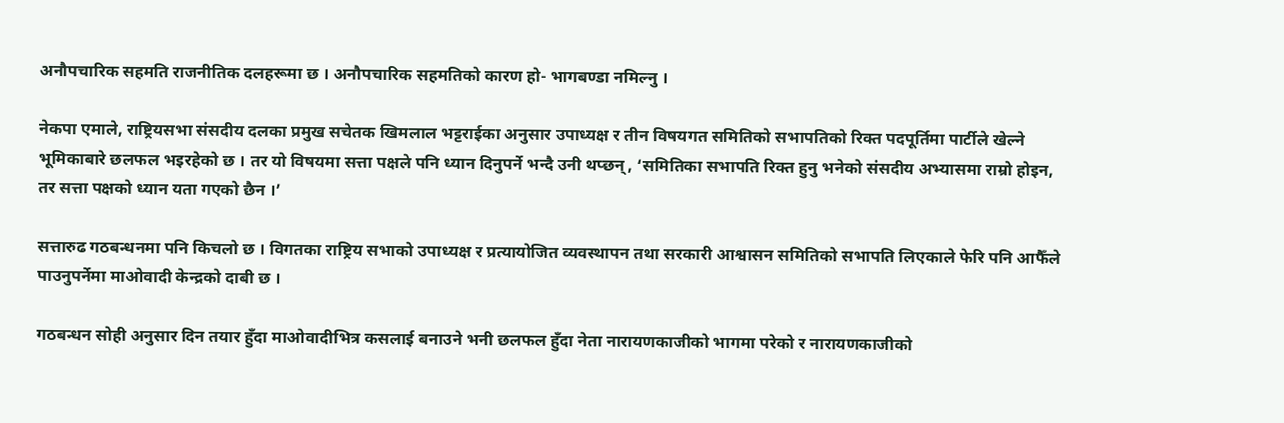अनौपचारिक सहमति राजनीतिक दलहरूमा छ । अनौपचारिक सहमतिको कारण हो- भागबण्डा नमिल्नु ।

नेकपा एमाले, राष्ट्रियसभा संसदीय दलका प्रमुख सचेतक खिमलाल भट्टराईका अनुसार उपाध्यक्ष र तीन विषयगत समितिको सभापतिको रिक्त पदपूर्तिमा पार्टीले खेल्ने भूमिकाबारे छलफल भइरहेको छ । तर यो विषयमा सत्ता पक्षले पनि ध्यान दिनुपर्ने भन्दै उनी थप्छन्, ‘समितिका सभापति रिक्त हुनु भनेको संसदीय अभ्यासमा राम्रो होइन, तर सत्ता पक्षको ध्यान यता गएको छैन ।’

सत्तारुढ गठबन्धनमा पनि किचलो छ । विगतका राष्ट्रिय सभाको उपाध्यक्ष र प्रत्यायोजित व्यवस्थापन तथा सरकारी आश्वासन समितिको सभापति लिएकाले फेरि पनि आफैँले पाउनुपर्नेमा माओवादी केन्द्रको दाबी छ ।

गठबन्धन सोही अनुसार दिन तयार हुँदा माओवादीभित्र कसलाई बनाउने भनी छलफल हुँदा नेता नारायणकाजीको भागमा परेको र नारायणकाजीको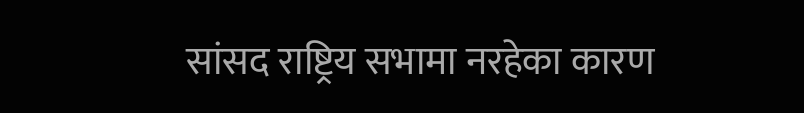सांसद राष्ट्रिय सभामा नरहेका कारण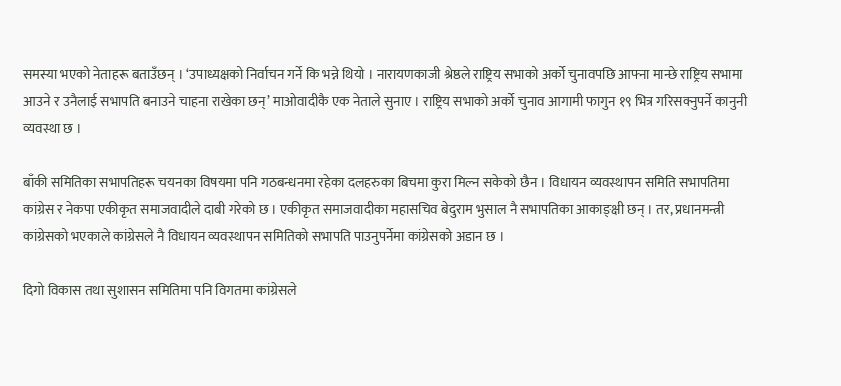समस्या भएको नेताहरू बताउँछन् । ‘उपाध्यक्षको निर्वाचन गर्ने कि भन्ने थियो । नारायणकाजी श्रेष्ठले राष्ट्रिय सभाको अर्को चुनावपछि आफ्ना मान्छे राष्ट्रिय सभामा आउने र उनैलाई सभापति बनाउने चाहना राखेका छन्’ माओवादीकै एक नेताले सुनाए । राष्ट्रिय सभाको अर्को चुनाव आगामी फागुन १९ भित्र गरिसक्नुपर्ने कानुनी व्यवस्था छ ।

बाँकी समितिका सभापतिहरू चयनका विषयमा पनि गठबन्धनमा रहेका दलहरुका बिचमा कुरा मिल्न सकेको छैन । विधायन व्यवस्थापन समिति सभापतिमा कांग्रेस र नेकपा एकीकृत समाजवादीले दाबी गरेको छ । एकीकृत समाजवादीका महासचिव बेदुराम भुसाल नै सभापतिका आकाङ्क्षी छन् । तर, प्रधानमन्त्री कांग्रेसको भएकाले कांग्रेसले नै विधायन व्यवस्थापन समितिको सभापति पाउनुपर्नेमा कांग्रेसको अडान छ ।

दिगो विकास तथा सुशासन समितिमा पनि विगतमा कांग्रेसले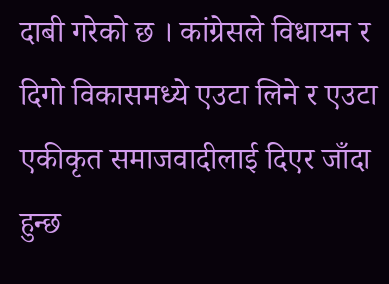दाबी गरेको छ । कांग्रेसले विधायन र दिगो विकासमध्ये एउटा लिने र एउटा एकीकृत समाजवादीलाई दिएर जाँदा हुन्छ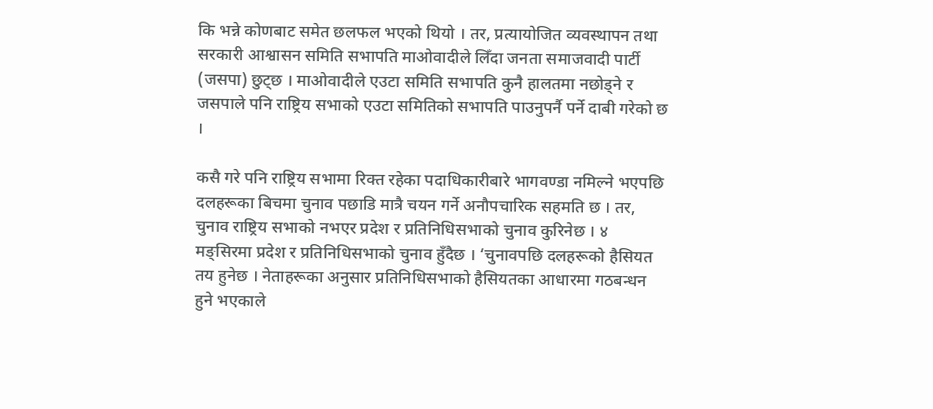कि भन्ने कोणबाट समेत छलफल भएको थियो । तर, प्रत्यायोजित व्यवस्थापन तथा सरकारी आश्वासन समिति सभापति माओवादीले लिँदा जनता समाजवादी पार्टी (जसपा) छुट्छ । माओवादीले एउटा समिति सभापति कुनै हालतमा नछोड्ने र जसपाले पनि राष्ट्रिय सभाको एउटा समितिको सभापति पाउनुपर्नै पर्ने दाबी गरेको छ ।

कसै गरे पनि राष्ट्रिय सभामा रिक्त रहेका पदाधिकारीबारे भागवण्डा नमिल्ने भएपछि दलहरूका बिचमा चुनाव पछाडि मात्रै चयन गर्ने अनौपचारिक सहमति छ । तर, चुनाव राष्ट्रिय सभाको नभएर प्रदेश र प्रतिनिधिसभाको चुनाव कुरिनेछ । ४ मङ्सिरमा प्रदेश र प्रतिनिधिसभाको चुनाव हुँदैछ । ‘चुनावपछि दलहरूको हैसियत तय हुनेछ । नेताहरूका अनुसार प्रतिनिधिसभाको हैसियतका आधारमा गठबन्धन हुने भएकाले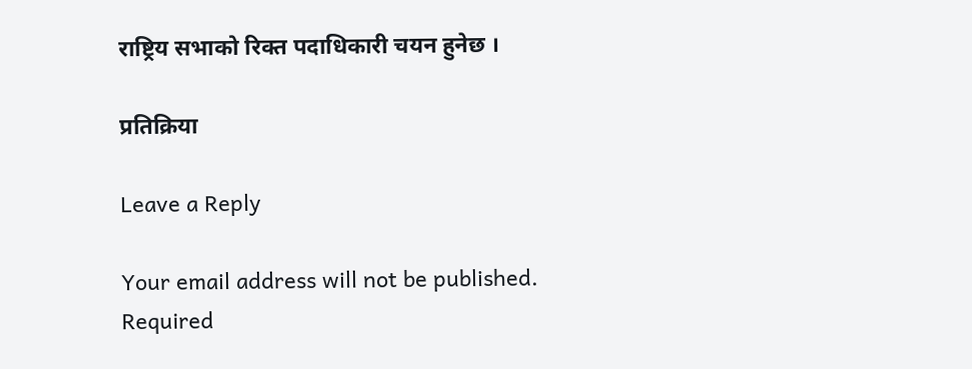राष्ट्रिय सभाको रिक्त पदाधिकारी चयन हुनेछ ।

प्रतिक्रिया

Leave a Reply

Your email address will not be published. Required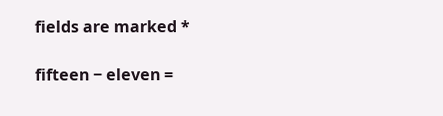fields are marked *

fifteen − eleven =